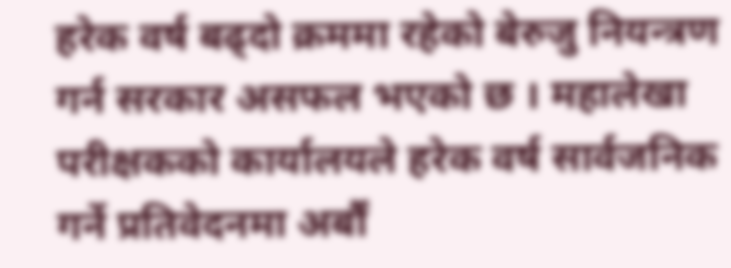हरेक वर्ष बढ्दो क्रममा रहेको बेरुजु नियन्त्रण गर्न सरकार असफल भएको छ । महालेखा परीक्षकको कार्यालयले हरेक वर्ष सार्वजनिक गर्ने प्रतिवेदनमा अर्बौं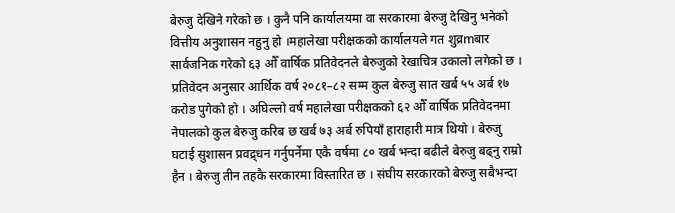बेरुजु देखिने गरेको छ । कुनै पनि कार्यालयमा वा सरकारमा बेरुजु देखिनु भनेको वित्तीय अनुशासन नहुनु हो ।महालेखा परीक्षकको कार्यालयले गत शुव्रmबार सार्वजनिक गरेको ६३ औँ वार्षिक प्रतिवेदनले बेरुजुको रेखाचित्र उकालो लगेको छ । प्रतिवेदन अनुसार आर्थिक वर्ष २०८१–८२ सम्म कुल बेरुजु सात खर्ब ५५ अर्ब १७ करोड पुगेको हो । अघिल्लो वर्ष महालेखा परीक्षकको ६२ औँ वार्षिक प्रतिवेदनमा नेपालको कुल बेरुजु करिब छ खर्ब ७३ अर्ब रुपियाँ हाराहारी मात्र थियो । बेरुजु घटाई सुशासन प्रवद्र्धन गर्नुपर्नेमा एकै वर्षमा ८० खर्ब भन्दा बढीले बेरुजु बढ्नु राम्रो हैन । बेरुजु तीन तहकै सरकारमा विस्तारित छ । संघीय सरकारको बेरुजु सबैभन्दा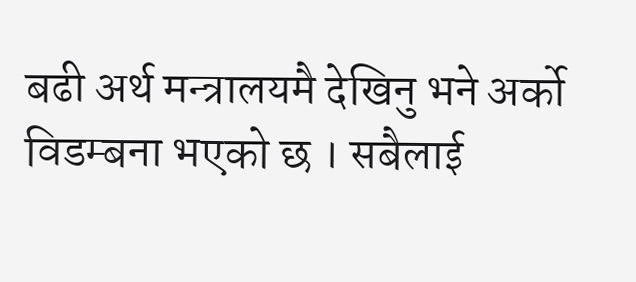बढी अर्थ मन्त्रालयमै देखिनु भने अर्को विडम्बना भएको छ । सबैलाई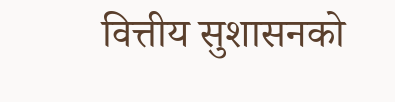वित्तीय सुशासनको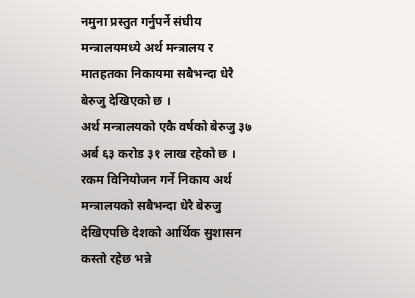नमुना प्रस्तुत गर्नुपर्ने संघीय मन्त्रालयमध्ये अर्थ मन्त्रालय र मातहतका निकायमा सबैभन्दा धेरै बेरुजु देखिएको छ ।
अर्थ मन्त्रालयको एकै वर्षको बेरुजु ३७ अर्ब ६३ करोड ३१ लाख रहेको छ । रकम विनियोजन गर्ने निकाय अर्थ मन्त्रालयको सबैभन्दा धेरै बेरुजु देखिएपछि देशको आर्थिक सुशासन कस्तो रहेछ भन्ने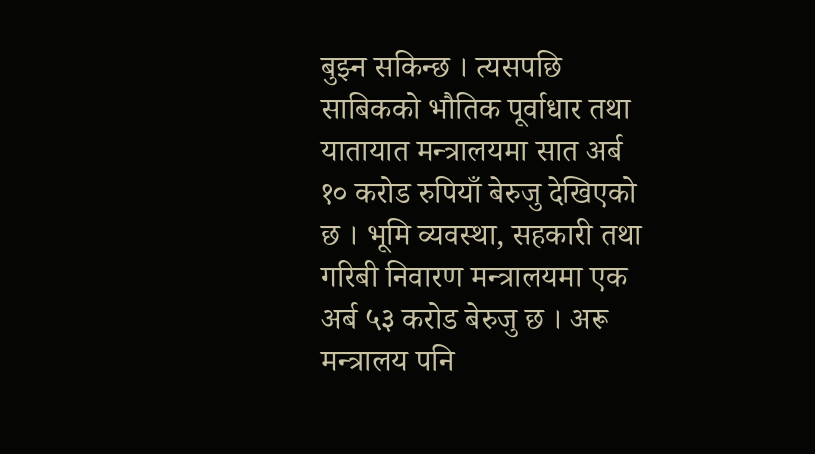बुझ्न सकिन्छ । त्यसपछि साबिकको भौतिक पूर्वाधार तथा यातायात मन्त्रालयमा सात अर्ब १० करोड रुपियाँ बेरुजु देखिएको छ । भूमि व्यवस्था, सहकारी तथा गरिबी निवारण मन्त्रालयमा एक अर्ब ५३ करोड बेरुजु छ । अरू मन्त्रालय पनि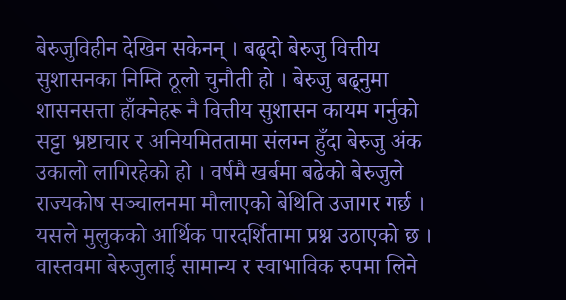बेरुजुविहीन देखिन सकेनन् । बढ्दो बेरुजु वित्तीय सुशासनका निम्ति ठूलो चुनौती हो । बेरुजु बढ्नुमा शासनसत्ता हाँक्नेहरू नै वित्तीय सुशासन कायम गर्नुको सट्टा भ्रष्टाचार र अनियमिततामा संलग्न हुँदा बेरुजु अंक उकालो लागिरहेको हो । वर्षमै खर्बमा बढेको बेरुजुले राज्यकोष सञ्चालनमा मौलाएको बेथिति उजागर गर्छ । यसले मुलुकको आर्थिक पारदर्शितामा प्रश्न उठाएको छ । वास्तवमा बेरुजुलाई सामान्य र स्वाभाविक रुपमा लिने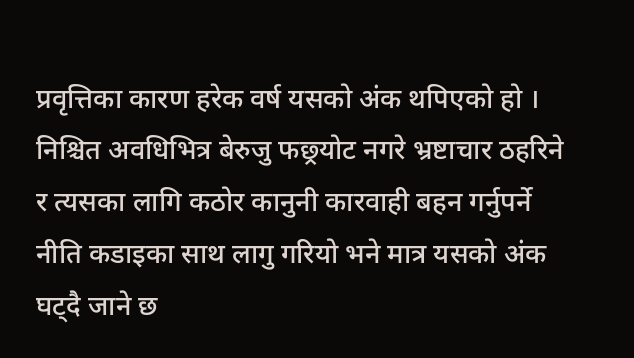प्रवृत्तिका कारण हरेक वर्ष यसको अंक थपिएको हो । निश्चित अवधिभित्र बेरुजु फछ्र्योट नगरे भ्रष्टाचार ठहरिने र त्यसका लागि कठोर कानुनी कारवाही बहन गर्नुपर्ने नीति कडाइका साथ लागु गरियो भने मात्र यसको अंक घट्दै जाने छ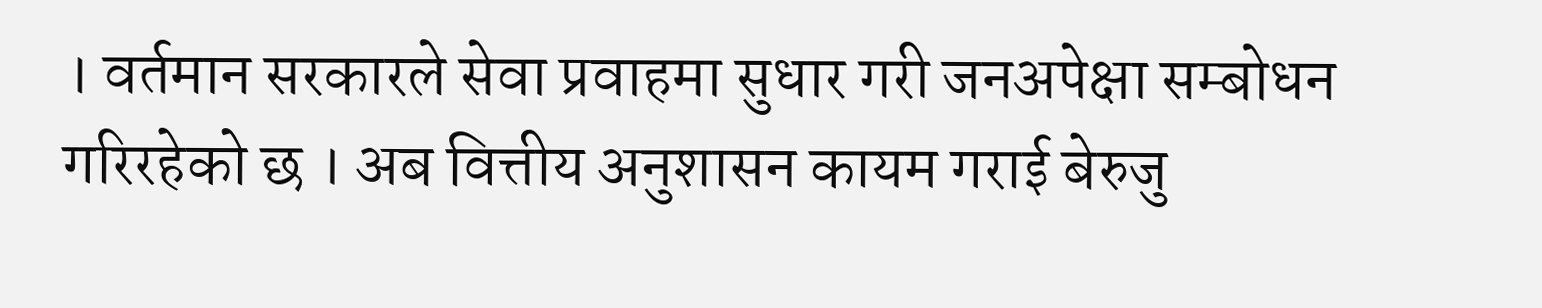। वर्तमान सरकारले सेवा प्रवाहमा सुधार गरी जनअपेक्षा सम्बोधन गरिरहेको छ । अब वित्तीय अनुशासन कायम गराई बेरुजु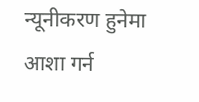न्यूनीकरण हुनेमा आशा गर्न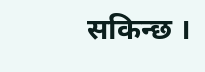सकिन्छ ।